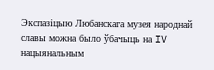Экспазіцыю Любанскага музея народнай славы можна было ўбачыць на IV нацыянальным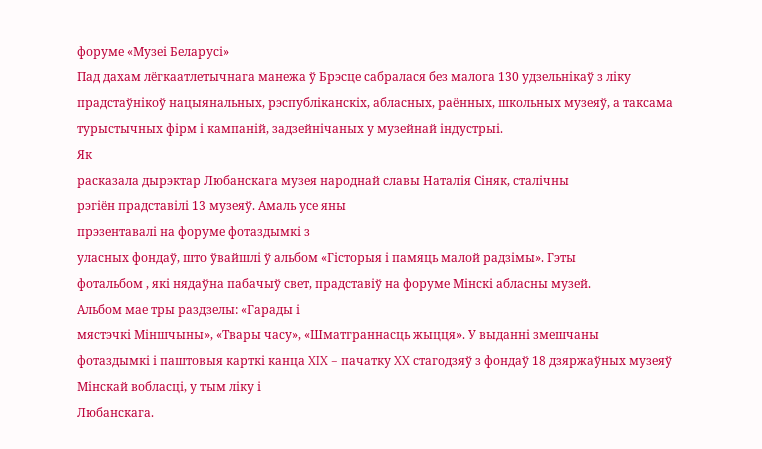форуме «Музеі Беларусі»
Пад дахам лёгкаатлетычнага манежа ў Брэсце сабралася без малога 130 удзельнікаў з ліку прадстаўнікоў нацыянальных, рэспубліканскіх, абласных, раённых, школьных музеяў, а таксама турыстычных фірм і кампаній, задзейнічаных у музейнай індустрыі.
Як
расказала дырэктар Любанскага музея народнай славы Наталія Сіняк, сталічны
рэгіён прадставілі 13 музеяў. Амаль усе яны
прэзентавалі на форуме фотаздымкі з
уласных фондаў, што ўвайшлі ў альбом «Гісторыя і памяць малой радзімы». Гэты
фотальбом , які нядаўна пабачыў свет, прадставіў на форуме Мінскі абласны музей.
Альбом мае тры раздзелы: «Гарады і
мястэчкі Міншчыны», «Твары часу», «Шматграннасць жыцця». У выданні змешчаны
фотаздымкі і паштовыя карткі канца XIX – пачатку XX стагодзяў з фондаў 18 дзяржаўных музеяў Мінскай вобласці, у тым ліку і
Любанскага.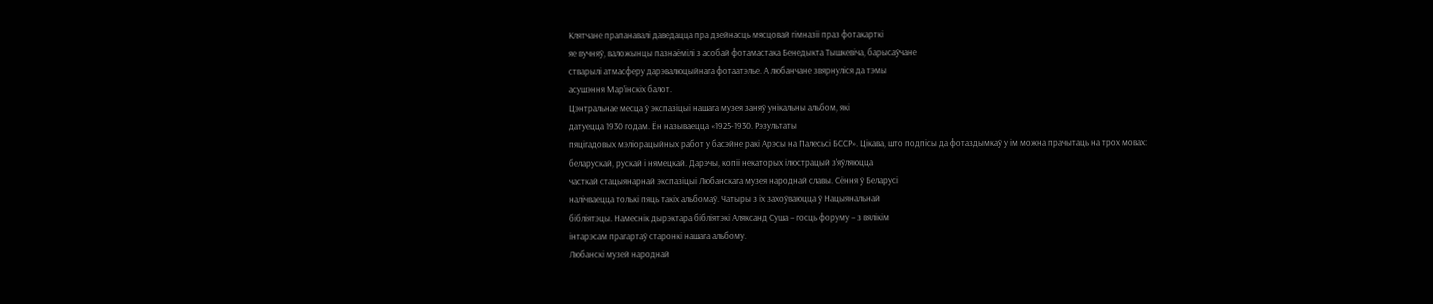Клятчане прапанавалі даведацца пра дзейнасць мясцовай гімназіі праз фотакарткі
яе вучняў, валожынцы пазнаёмілі з асобай фотамастака Бенедыкта Тышкевіча, барысаўчане
стварылі атмасферу дарэвалюцыйнага фотаатэлье. А любанчане звярнуліся да тэмы
асушэння Мар’інскіх балот.
Цэнтральнае месца ў экспазіцыі нашага музея заняў унікальны альбом, які
датуецца 1930 годам. Ён называецца «1925-1930. Рэзультаты
пяцігадовых мэліорацыйных работ у басэйне ракі Арэсы на Палесьсі БССР». Цікава, што подпісы да фотаздымкаў у ім можна прачытаць на трох мовах:
беларускай, рускай і нямецкай. Дарэчы, копіі некаторых ілюстрацый з’яўляюцца
часткай стацыянарнай экспазіцыі Любанскага музея народнай славы. Сёння ў Беларусі
налічваецца толькі пяць такіх альбомаў. Чатыры з іх захоўваюцца ў Нацыянальнай
бібліятэцы. Намеснік дырэктара бібліятэкі Аляксанд Суша – госць форуму – з вялікім
інтарэсам прагартаў старонкі нашага альбому.
Любанскі музей народнай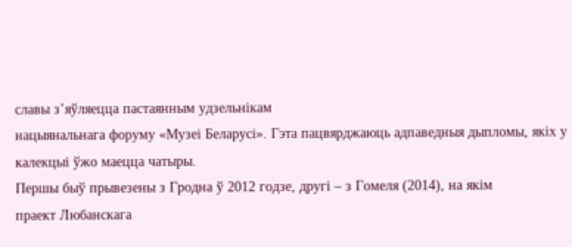славы з’яўляецца пастаянным удзельнікам
нацыянальнага форуму «Музеі Беларусі». Гэта пацвярджаюць адпаведныя дыпломы, якіх у калекцыі ўжо маецца чатыры.
Першы быў прывезены з Гродна ў 2012 годзе, другі – з Гомеля (2014), на якім
праект Любанскага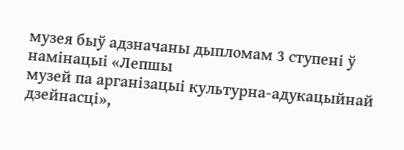музея быў адзначаны дыпломам 3 ступені ў намінацыі «Лепшы
музей па арганізацыі культурна-адукацыйнай дзейнасці»,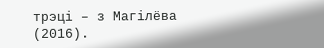трэці – з Магілёва
(2016).